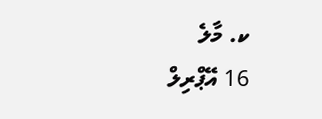ކ. މާލެ
16 އޭޕްރިލް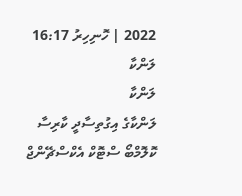2022 | ހޮނިހިރު 16:17
ލަންކާ
ލަންކާ
ލަންކާގެ އިގުތިސާދީ ކާރިސާ
ކޮލޮމްބޯ ސްޓޮކް އެކްސްޗޭންޖް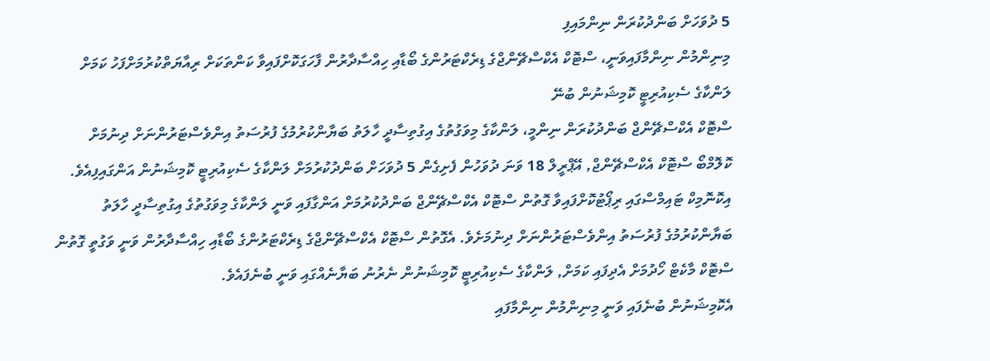5 ދުވަހަށް ބަންދުކުރަން ނިންމައިފި
މިނިންމުން ނިންމާފައިވަނީ، ސްޓޮކް އެކްސްޗޭންޖްގެ ޑިރެކްޓަރުންގެ ބޯޑާއި ހިއްސާދާރުން ފާހަގަކޮށްފައިވާ ކަންތަކަށް ރިއާޔަތްކުރުމަށްފަހު ކަމަށް ލަންކާގެ ސެކިއުރިޓީ ކޮމިޝަނުން ބުނޭ
ސްޓޮކް އެކްސްޗޭންޖް ބަންދުކުރަން ނިންމީ، ލަންކާގެ މިވަގުތުގެ އިގުތިސާދީ ހާލަތު ބަޔާންކުރުމުގެ ފުރުސަތު އިންވެސްޓަރުންނަށް ދިނުމަށް
ކޮލޮމްބޯ ސްޓޮކް އެކްސްޗޭންޖް, އޭޕްރީލް 18 ވަނަ ދުވަހުން ފެށިގެން 5 ދުވަހަށް ބަންދުކުރުމަށް ލަންކާގެ ސެކިއުރިޓީ ކޮމިޝަނުން އަންގައިފިއެވެ.
އިކޮނޮމިކް ޓައިމްސްގައި ރިޕޯޓުކޮށްފައިވާ ގޮތުން ސްޓޮކް އެކްސްޗޭންޖް ބަންދުކުރުމަށް އަންގާފައި ވަނީ ލަންކާގެ މިވަގުތުގެ އިގުތިސާދީ ހާލަތު ބަޔާންކުރުމުގެ ފުރުސަތު އިންވެސްޓަރުންނަށް ދިނުމަށެވެ. އެގޮތުން ސްޓޮކް އެކްސްޗޭންޖްގެ ޑިރެކްޓަރުންގެ ބޯޑާއި ހިއްސާދާރުން ވަނީ ވަގުތީ ގޮތުން ސްޓޮކް މާކެޓް ހޯދުމަށް އެދިފައި ކަމަށް, ލަންކާގެ ސެކިއުރިޓީ ކޮމިޝަނުން ނެރުނު ބަޔާނެއްގައި ވަނީ ބުނެފައެވެ.
އެކޮމިޝަނުން ބުނެފައި ވަނީ މިނިންމުން ނިންމާފައި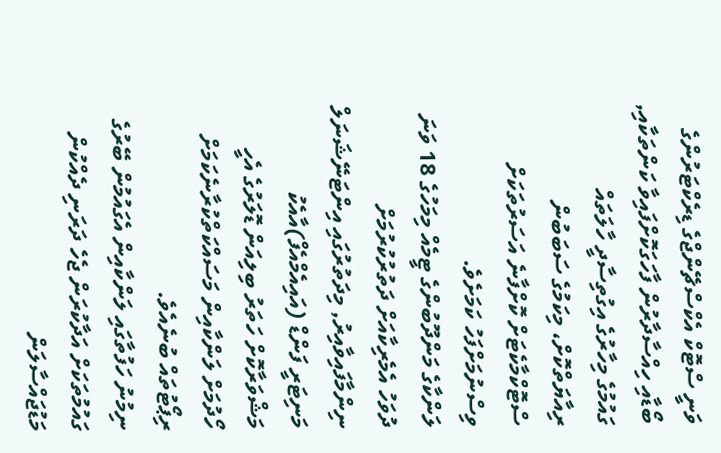ވަނީ ސްޓޮކް އެކްސްޗޭންޖްގެ ޑިރެކްޓަރުންގެ ބޯޑާއި ހިއްސާދާރުން ފާހަގަކޮށްފައިވާ ކަންތަކާއި, ގައުމުގެ މިހާރުގެ އިގުތިސާދީ ހާލަތައް ރިއާޔަތްކޮށް، މިކަމުގެ ސަބަބުން ސްޓޮކްމާކެޓަށް ކޮށްފާނެ އަސަރުތަކަށް ވިސްނުމަށްފަހު ކަމަށެވެ.
ލަންކާގެ މަންދޫބުންގެ ޓީމެއް މިމަހުގެ 18 ވަނަ ދުވަހު އެމެރިކާއަށް ދަތުރުކުރުމަށް ނިންމާފައިވާއިރު, މިދަތުރުގައި އިންޓަނޭޝަނަލް މަނިޓަރީ ފަންޑް (އައިއެމްއެފް)އާއެކު މަޝްވަރާކޮށް ހަތަރު ބިލިއަން ޑޮލަރުގެ އެހީ ހޯދުމަށް ލަންކާއިން މަސައްކަތްކުރާނެކަމަށް ރިޕޯޓުތައް ބުނެއެވެ.
ނިމުނު ހަފުތާގައި ލަންކާއިން އެގައުމުން ބޭރުގެ ގައުމުތަކަށް އަދާކުރަން ޖެހެ ދަރަނި ދެއްކުން މަޑުޖައްސާލަން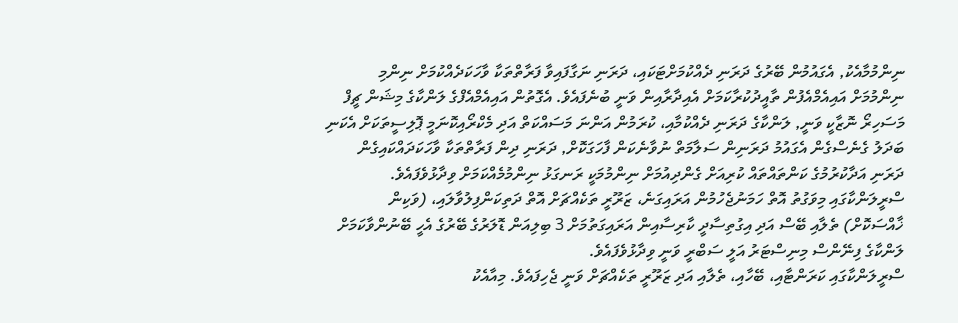ނިންމުމާއެކު, އެގައުމުން ބޭރުގެ ދަރަނި ދެއްކުމަށްޓަކައި، ދަރަނި ނަގާފައިވާ ފަރާތްތަކާ ވާހަކަދެއްކުމަށް ނިންމި ނިންމުމަށް އައިއެމްއެފުން ތާއީދުކުރާކަމަށް އެއިދާރާއިން ވަނީ ބުނެފައެވެ. އެގޮތުން އައިއެމްއެފްގެ ލަންކާގެ މިޝަން ޗީފް މަސަހިރޯ ނޮޒާކީ ވަނީ, ލަންކާގެ ދަރަނި ދެއްކުމާއި، ކުރަމުން އަންނަ މަސައްކަތް އަދި މެކްރޯއިކޮނަމީ ޕޮލިސީތަކަށް އެކަނި ބަދަލު ގެނެސްގެން އެގައުމު ދަރަނިން ސަލާމަތް ނުވާނެކަން ފާހަގަކޮށް, ދަރަނި ދިން ފަރާތްތަކާ ވާހަކަދައްކައިގެން ދަރަނި އަދާކުރުމުގެ ކަންތައްތައް ކުރިއަށް ގެންދިއުމަށް ނިންމުމަކީ ރަނގަޅު ނިންމުމެއްކަމަށް ވިދާޅުވެފައެވެ.
ސްރީލަންކާގައި މިވަގުތު އޮތް ހަމަނުޖެހުމުން އަރައިގަނެ، ޒަރޫރީ ތަކެއްޗަށް އޮތް ދަތިކަންފިލުވާލައި، (ވަކިން ޚާއްސަކޮށް) ތެލާއި ބޭސް އަދި އިގުތިސާދީ ކާރިސާއިން އަރައިގަތުމަށް 3 ބިލިއަން ޑޮލަރުގެ ބޭރުގެ އެހީ ބޭނުންވާކަމަށް ލަންކާގެ ފިނޭންސް މިނިސްޓަރު އަލީ ސަބްރީ ވަނީ ވިދާޅުވެފައެވެ.
ސްރީލަންކާގައި ކަރަންޓާއި، ބޭހާއި، ތެލާއި އަދި ޒަރޫރީ ތަކެއްޗަށް ވަނީ ޖެހިފައެވެ. މިއާއެކު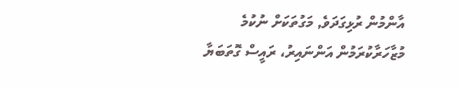އާންމުން ރުޅިގަދަވެ, މަގުތަކަށް ނުކުމެ މުޒާހަރާކުރަމުން އަންނައިރު، ރައީސް ގޮތަބަޔާ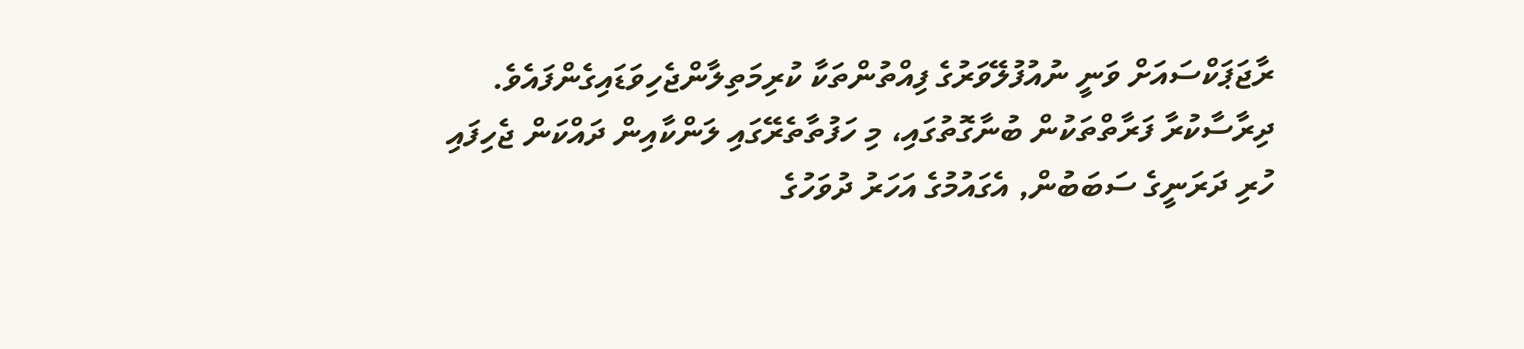ރާޖަޕަކްސައަށް ވަނީ ނުއުފުލޭވަރުގެ ފިއްތުންތަކާ ކުރިމަތިލާންޖެހިވަޑައިގެންފައެވެ.
ދިރާސާކުރާ ފަރާތްތަކުން ބުނާގޮތުގައި، މި ހަފުތާތެރޭގައި ލަންކާއިން ދައްކަން ޖެހިފައި ހުރި ދަރަނީގެ ސަބަބުން, އެގައުމުގެ އަހަރު ދުވަހުގެ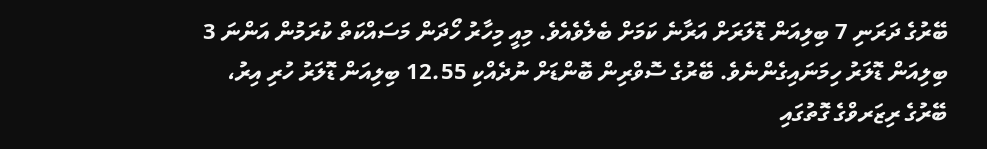ބޭރުގެ ދަރަނި 7 ބިލިއަން ޑޮލަރަށް އަރާނެ ކަމަށް ބެލެވެއެވެ. މިއީ މިހާރު ހޯދަން މަސައްކަތް ކުރަމުން އަންނަ 3 ބިލިއަން ޑޮލަރު ހިމަނައިގެންނެވެ. ބޭރުގެ ސޮވްރިން ބޮންޑަށް ނުދެއްކި 12.55 ބިލިއަން ޑޮލަރު ހުރި އިރު، ބޭރުގެ ރިޒަރވްގެ ގޮތުގައި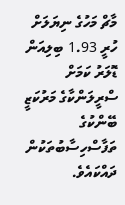މާޗް މަހުގެ ނިޔަލަށް ހުރީ 1.93 ބިލިއަން ޑޮލަރު ކަމަށް ސްރީލަންކާގެ މަރުކަޒީ ބޭންކުގެ ތަފާސްހިސާބުތަކުން ދައްކައެވެ.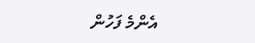އެންމެ ފަހުން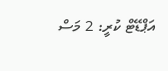އަޕްޑޭޓް ކުރީ: 2 މަސް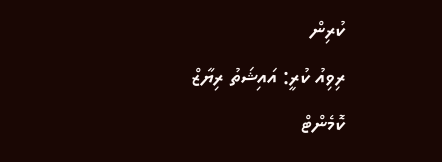ކުރިން
ރިވިއު ކުރީ: އައިޝަތު ރިޔާޒް
ކޮމެންޓް